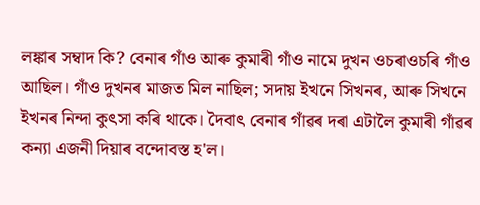লঙ্কাৰ সম্বাদ কি? বেনাৰ গাঁও আৰু কুমাৰী গাঁও নামে দুখন ওচৰাওচৰি গাঁও আছিল। গাঁও দুখনৰ মাজত মিল নাছিল; সদায় ইখনে সিখনৰ, আৰু সিখনে ইখনৰ নিন্দা কুৎসা কৰি থাকে। দৈবাৎ বেনাৰ গাঁৱৰ দৰা এটালৈ কুমাৰী গাঁৱৰ কন্যা এজনী দিয়াৰ বন্দোবস্ত হ'ল।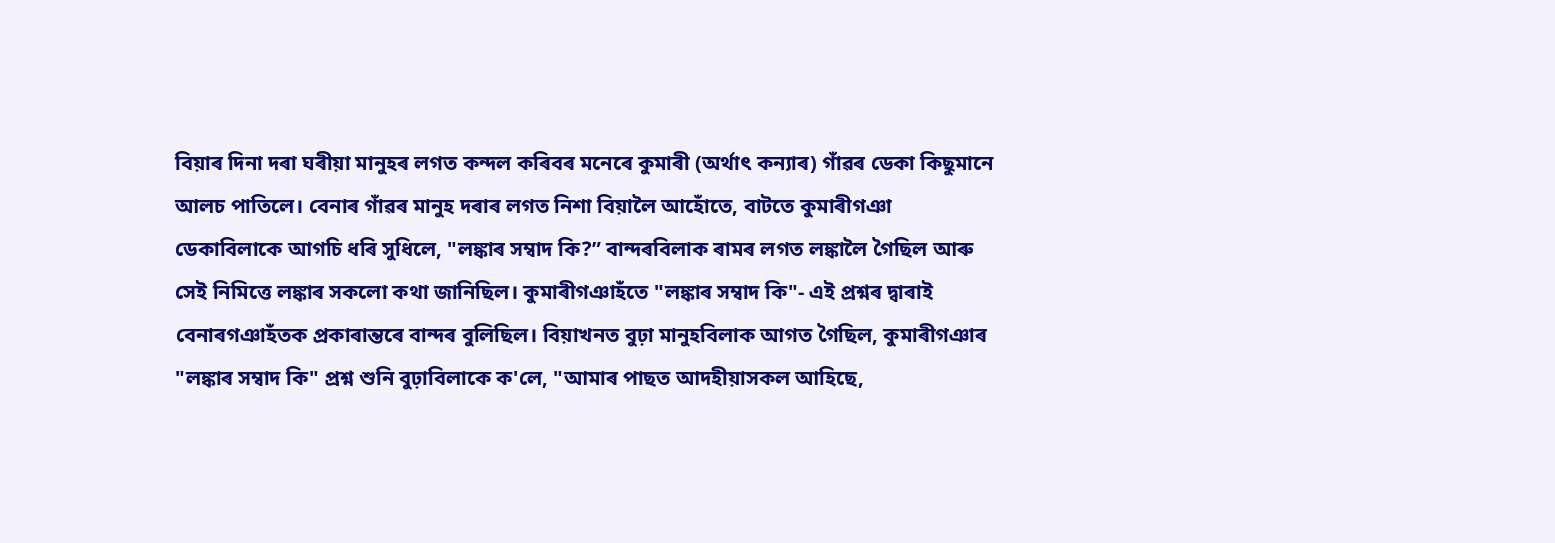বিয়াৰ দিনা দৰা ঘৰীয়া মানুহৰ লগত কন্দল কৰিবৰ মনেৰে কুমাৰী (অর্থাৎ কন্যাৰ) গাঁৱৰ ডেকা কিছুমানে আলচ পাতিলে। বেনাৰ গাঁৱৰ মানুহ দৰাৰ লগত নিশা বিয়ালৈ আহোঁতে, বাটতে কুমাৰীগঞা ডেকাবিলাকে আগচি ধৰি সুধিলে, "লঙ্কাৰ সম্বাদ কি?” বান্দৰবিলাক ৰামৰ লগত লঙ্কালৈ গৈছিল আৰু সেই নিমিত্তে লঙ্কাৰ সকলো কথা জানিছিল। কুমাৰীগঞাহঁতে "লঙ্কাৰ সম্বাদ কি"- এই প্রশ্নৰ দ্বাৰাই বেনাৰগঞাহঁতক প্ৰকাৰান্তৰে বান্দৰ বুলিছিল। বিয়াখনত বুঢ়া মানুহবিলাক আগত গৈছিল, কুমাৰীগঞাৰ "লঙ্কাৰ সম্বাদ কি" প্রশ্ন শুনি বুঢ়াবিলাকে ক'লে, "আমাৰ পাছত আদহীয়াসকল আহিছে,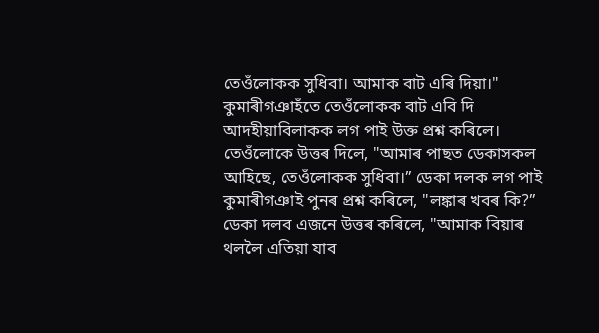তেওঁলোকক সুধিবা। আমাক বাট এৰি দিয়া।" কুমাৰীগঞাহঁতে তেওঁলোকক বাট এবি দি আদহীয়াবিলাকক লগ পাই উক্ত প্রশ্ন কৰিলে। তেওঁলোকে উত্তৰ দিলে, "আমাৰ পাছত ডেকাসকল আহিছে, তেওঁলোকক সুধিবা।” ডেকা দলক লগ পাই কুমাৰীগঞাই পুনৰ প্ৰশ্ন কৰিলে, "লঙ্কাৰ খবৰ কি?” ডেকা দলব এজনে উত্তৰ কৰিলে, "আমাক বিয়াৰ থললৈ এতিয়া যাব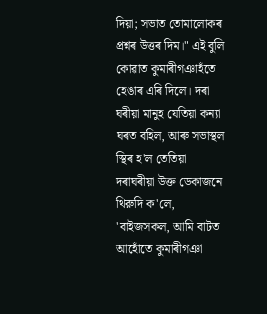দিয়া; সভাত তোমালোকৰ প্ৰশ্নৰ উত্তৰ দিম।" এই বুলি কোৱাত কুমাৰীগঞাহঁতে হেঙাৰ এৰি দিলে। দৰা ঘৰীয়া মানুহ যেতিয়া কন্যা ঘৰত বহিল, আৰু সভাস্থল স্থিৰ হ'ল তেতিয়া দৰাঘৰীয়া উক্ত ডেকাজনে থিরুদি ক'লে, 'বাইজসকল, আমি বাটত আহোঁতে কুমাৰীগঞা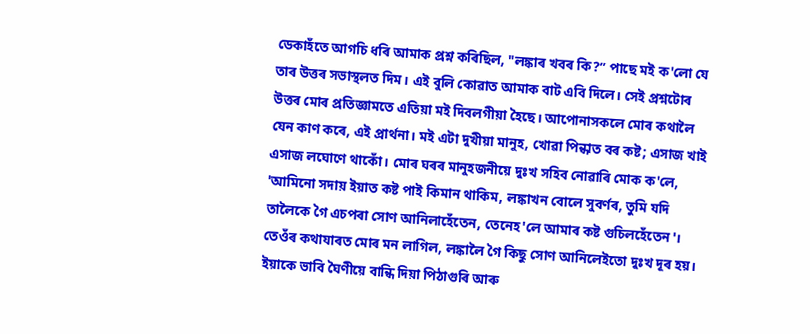ডেকাহঁতে আগচি ধৰি আমাক প্রশ্ন কৰিছিল, "লঙ্কাৰ খবৰ কি?” পাছে মই ক'লো যে তাৰ উত্তৰ সভাস্থলত দিম। এই বুলি কোৱাত আমাক বাট এবি দিলে। সেই প্রশ্নটোৰ উত্তৰ মোৰ প্রতিজ্ঞামতে এতিয়া মই দিবলগীয়া হৈছে। আপোনাসকলে মোৰ কথালৈ যেন কাণ কৰে, এই প্রার্থনা। মই এটা দুখীয়া মানুহ, খোৱা পিন্ধাত বৰ কষ্ট; এসাজ খাই এসাজ লঘোণে থাকোঁ। মোৰ ঘৰৰ মানুহজনীয়ে দুঃখ সহিব নোৱাৰি মোক ক'লে, 'আমিনো সদায় ইয়াত কষ্ট পাই কিমান থাকিম, লঙ্কাখন বোলে সুবৰ্ণৰ, তুমি যদি তালৈকে গৈ এচপৰা সোণ আনিলাহেঁতেন, তেনেহ'লে আমাৰ কষ্ট গুচিলহেঁতেন'। তেওঁৰ কথাযাৰত মোৰ মন লাগিল, লঙ্কালৈ গৈ কিছু সোণ আনিলেইতো দুঃখ দূৰ হয়। ইয়াকে ভাবি ঘৈণীয়ে বান্ধি দিয়া পিঠাগুৰি আৰু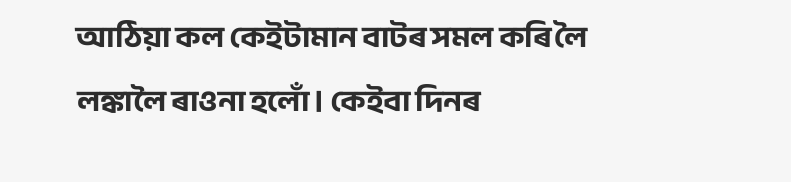আঠিয়া কল কেইটামান বাটৰ সমল কৰি লৈ লঙ্কালৈ ৰাওনা হলোঁ। কেইবা দিনৰ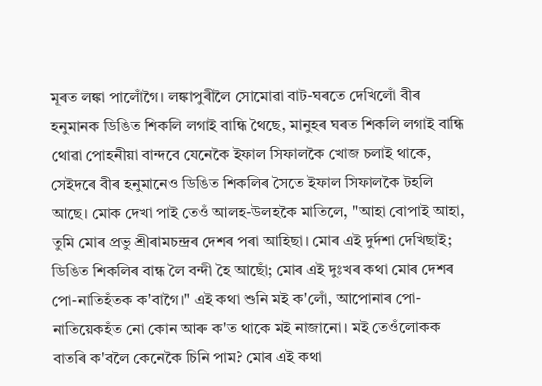মূৰত লঙ্কা পালোঁগৈ। লঙ্কাপুৰীলৈ সোমোৱা বাট-ঘৰতে দেখিলোঁ বীৰ হনুমানক ডিঙিত শিকলি লগাই বান্ধি থৈছে, মানুহৰ ঘৰত শিকলি লগাই বান্ধি থোৱা পোহনীয়া বান্দবে যেনেকৈ ইফাল সিফালকৈ খোজ চলাই থাকে, সেইদৰে বীৰ হনুমানেও ডিঙিত শিকলিৰ সৈতে ইফাল সিফালকৈ টহলি আছে। মোক দেখা পাই তেওঁ আলহ-উলহকৈ মাতিলে, "আহা বোপাই আহা, তুমি মোৰ প্ৰভু শ্রীৰামচন্দ্ৰৰ দেশৰ পৰা আহিছা। মোৰ এই দুর্দশা দেখিছাই; ডিঙিত শিকলিৰ বান্ধ লৈ বন্দী হৈ আছোঁ; মোৰ এই দুঃখৰ কথা মোৰ দেশৰ পো-নাতিহঁতক ক'বাগৈ।" এই কথা শুনি মই ক'লোঁ, আপোনাৰ পো-নাতিয়েকহঁত নো কোন আৰু ক'ত থাকে মই নাজানো। মই তেওঁলোকক বাতৰি ক'বলৈ কেনেকৈ চিনি পাম? মোৰ এই কথা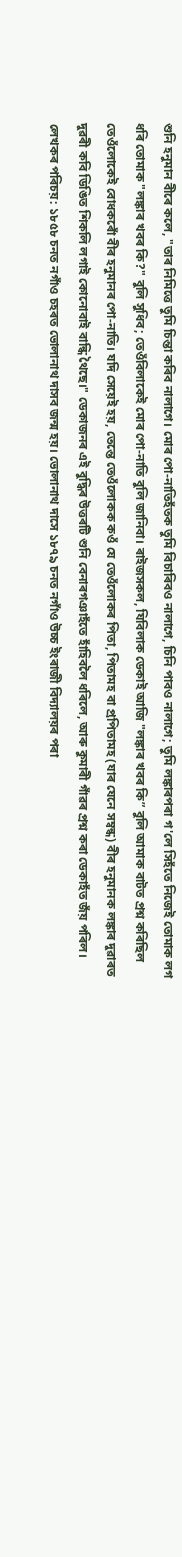শুনি হনুমান বীৰে কলে, "তাৰ নিমিত্তে তুমি চিন্তা কৰিব নালাগে। মোৰ পো-নাতিহঁতক তুমি বিচাৰিবও নালাগে, চিনি পাবও নালাগে; তুমি লঙ্কাৰপৰা গ'লে সিহঁতে নিজেই তোমাক লগ ধৰি তোমাক "লঙ্কাৰ খবৰ কি?" বুলি সুধিব; তেওঁবিলাকেই মোৰ পো-নাতি বুলি জানিবা। ৰাইজসকল, যিবিলাক ডেকাই আজি "লঙ্কাৰ খবৰ কি” বুলি আমাক বাটত প্রশ্ন কৰিছিল তেওঁলোকেই বোধকৰোঁ বীৰ হনুমানৰ পো-নাতি। যদি সেয়েই হয়, তেন্তে তেওঁলোকক কওঁ যে তেওঁলোকৰ পিতা, পিতামহ বা প্রপিতামহ (যাৰ যেনে সম্বন্ধ) বীৰ হনুমানক লঙ্কাৰ দুৱাৰত দুৱৰী কবি ডিঙিত শিকলি লগাই কোনোবাই বান্ধি থৈছে।" ডেকাজনৰ এই বুদ্ধিৰ উত্তৰটি শুনি বেনাৰগঞাহঁতে হাঁহিবলৈ ধৰিলে, আৰু কুমাৰী গাঁৱৰ প্ৰশ্ন কৰা ডেকাহঁত জঁয় পৰিল। লেখকৰ পৰিচয়: ১৮৫৮ চনত নগাঁও চহৰত ভোলানাথ দাসব জন্ম হয়। ভোলানাথ দাসে ১৮৭৯ চনত নগাঁও উচ্চ ইংৰাজী বিদ্যালয়ৰ পৰা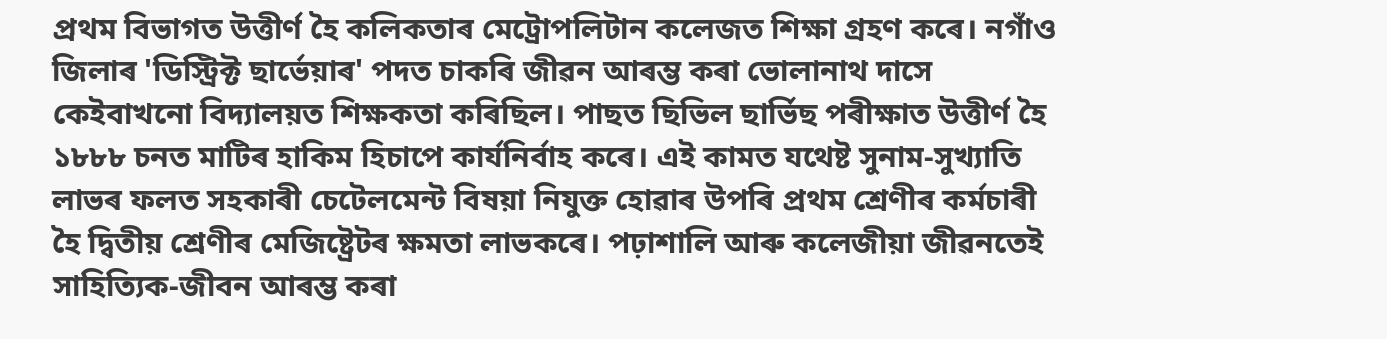প্ৰথম বিভাগত উত্তীর্ণ হৈ কলিকতাৰ মেট্রোপলিটান কলেজত শিক্ষা গ্রহণ কৰে। নগাঁও জিলাৰ 'ডিস্ট্রিক্ট ছার্ভেয়াৰ' পদত চাকৰি জীৱন আৰম্ভ কৰা ভোলানাথ দাসে কেইবাখনো বিদ্যালয়ত শিক্ষকতা কৰিছিল। পাছত ছিভিল ছার্ভিছ পৰীক্ষাত উত্তীর্ণ হৈ ১৮৮৮ চনত মাটিৰ হাকিম হিচাপে কার্যনির্বাহ কৰে। এই কামত যথেষ্ট সুনাম-সুখ্যাতি লাভৰ ফলত সহকাৰী চেটেলমেন্ট বিষয়া নিযুক্ত হোৱাৰ উপৰি প্ৰথম শ্ৰেণীৰ কৰ্মচাৰী হৈ দ্বিতীয় শ্ৰেণীৰ মেজিষ্ট্ৰেটৰ ক্ষমতা লাভকৰে। পঢ়াশালি আৰু কলেজীয়া জীৱনতেই সাহিত্যিক-জীবন আৰম্ভ কৰা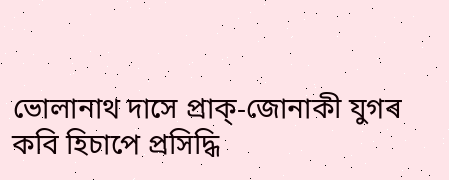ভোলানাথ দাসে প্রাক্-জোনাকী যুগৰ কবি হিচাপে প্রসিদ্ধি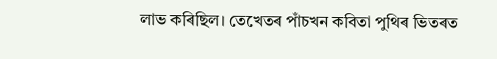লাভ কৰিছিল। তেখেতৰ পাঁচখন কবিতা পুথিৰ ভিতৰত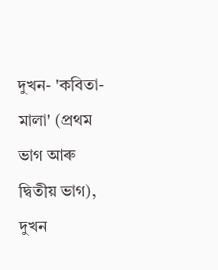দুখন- 'কবিতা-মালা' (প্রথম ভাগ আৰু দ্বিতীয় ভাগ), দুখন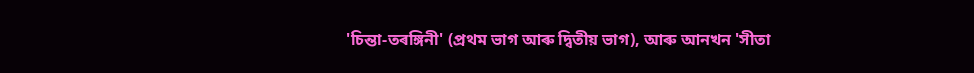'চিন্তা-তৰঙ্গিনী' (প্রথম ভাগ আৰু দ্বিতীয় ভাগ), আৰু আনখন 'সীতা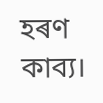হৰণ কাব্য।